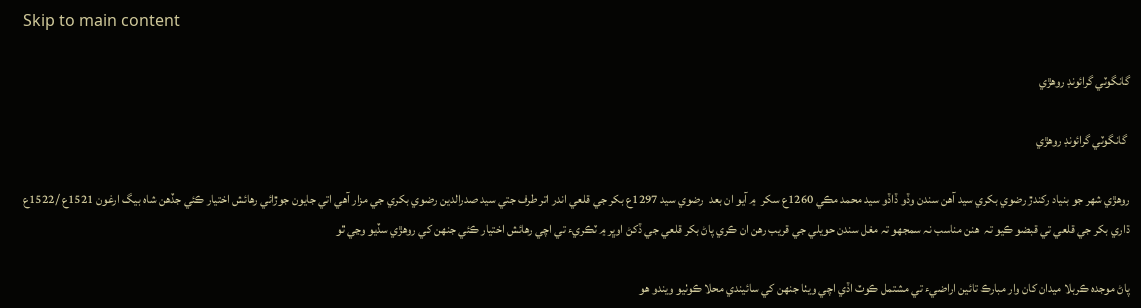Skip to main content

گانگوٽي گرائونڊ روھڙي

 گانگوٽي گرائونڊ روھڙي

روھڙي شھر جو بنياد رکندڙ رضوي بکري سيد آھن سندن وڏو ڏاڏو سيد محمد مڪي 1260ع سکر  ۾ آيو ان بعد  رضوي سيد 1297ع بکر جي قلعي اندر اتر طرف جتي سيد صدرالدين رضوي بکري جي مزار آھي اتي جايون جوڙائي رھائش اختيار ڪئي جڏھن شاه بيگ ارغون 1521ع /1522ع ڌاري بکر جي قلعي تي قبضو ڪيو تہ  ھنن مناسب نہ سمجهو تہ مغل سندن حويلي جي قريب رھن ان ڪري پاڻ بکر قلعي جي ڏکڻ اوڀر ۾ ٽڪريء تي اچي رھائش اختيار ڪئي جنهن کي روھڙي سڏيو وڃي ٿو

پاڻ موجده ڪربلا ميدان کان وار مبارڪ تائين اراضيء تي مشتمل ڪوٽ اڏي اچي ويٺا جنهن کي سائيندي محلا ڪوٺيو ويندو ھو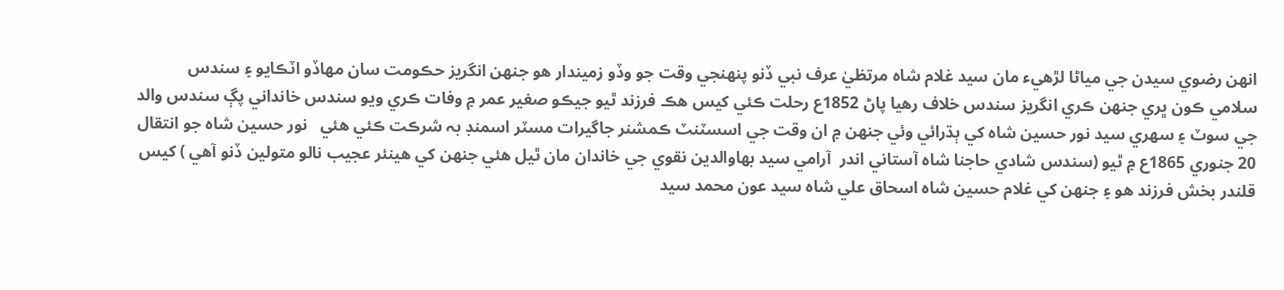انهن رضوي سيدن جي مياڻا لڙھيء مان سيد غلام شاه مرتظيٰ عرف نبي ڏنو پنهنجي وقت جو وڏو زميندار ھو جنهن انگريز حڪومت سان مهاڏو اٽڪايو ۽ سندس سلامي ڪون ڀري جنهن ڪري انگريز سندس خلاف رھيا پاڻ 1852ع رحلت ڪئي کيس ھڪ فرزند ٿيو جيڪو صغير عمر ۾ وفات ڪري ويو سندس خانداني پڳ سندس والد جي سوٽ ۽ سھري سيد نور حسين شاه کي ٻڌرائي وئي جنهن ۾ ان وقت جي اسسٽنٽ ڪمشنر جاگيرات مسٽر اسمنڊ بہ شرڪت ڪئي ھئي   نور حسين شاه جو انتقال 20 جنوري 1865ع ۾ ٿيو (سندس شادي حاجنا شاه آستاني اندر  آرامي سيد بهاوالدين نقوي جي خاندان مان ٿيل ھئي جنهن کي ھينئر عجيب نالو متولين ڏنو آھي ) کيس قلندر بخش فرزند ھو ۽ جنهن کي غلام حسين شاه اسحاق علي شاه سيد عون محمد سيد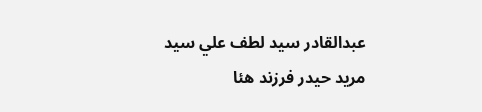عبدالقادر سيد لطف علي سيد مريد حيدر فرزند ھئا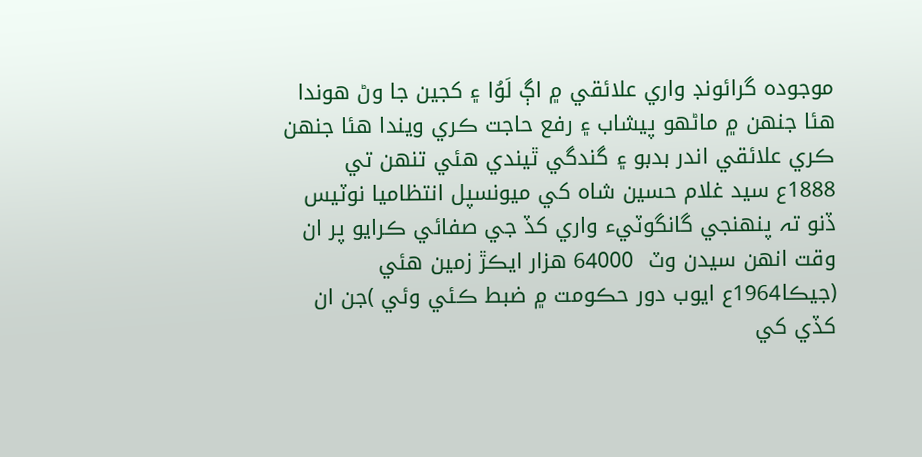موجوده گرائونڊ واري علائقي ۾ اڳ لَوُا ۽ کجين جا وڻ ھوندا ھئا جنهن ۾ ماڻھو پيشاب ۽ رفع حاجت ڪري ويندا ھئا جنهن ڪري علائقي اندر بدبو ۽ گندگي ٿيندي ھئي تنهن تي 1888ع سيد غلام حسين شاه کي ميونسپل انتظاميا نوٽيس ڏنو تہ پنهنجي گانگوٽيء واري کڏ جي صفائي ڪرايو پر ان وقت انهن سيدن وٽ  64000 ھزار ايڪڙ زمين ھئي (جيڪا1964ع ايوب دور حڪومت ۾ ضبط ڪئي وئي )جن ان کڏي کي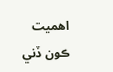اھميت ڪون ڏني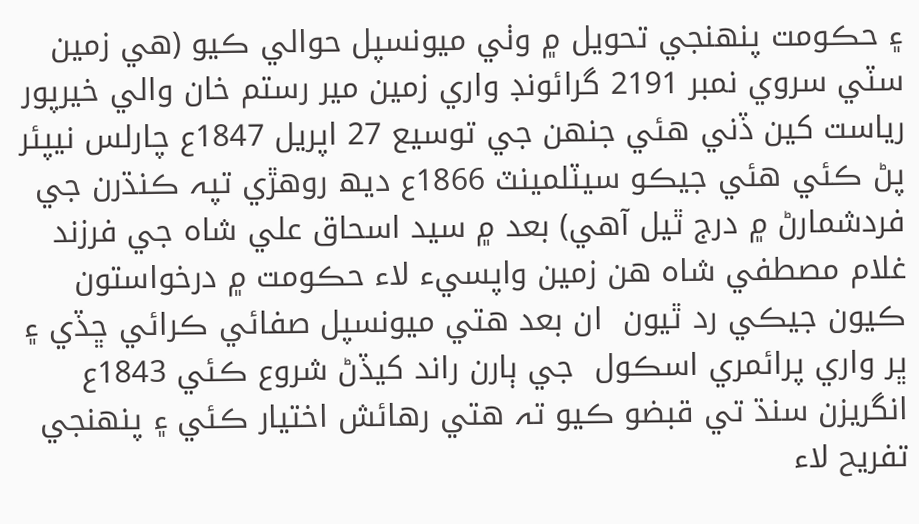۽ حڪومت پنهنجي تحويل ۾ وٺي ميونسپل حوالي ڪيو (ھي زمين سٽي سروي نمبر 2191 گرائونڊ واري زمين مير رستم خان والي خيرپور رياست کين ڏني ھئي جنهن جي توسيع 27 اپريل 1847ع چارلس نيپئر پڻ ڪئي ھئي جيڪو سيٽلمينٽ 1866ع ديھ روھڙي تپہ ڪنڌرن جي فردشمارڻ ۾ درج ٿيل آھي) بعد ۾ سيد اسحاق علي شاه جي فرزند غلام مصطفي شاه ھن زمين واپسيء لاء حڪومت ۾ درخواستون ڪيون جيڪي رد ٿيون  ان بعد ھتي ميونسپل صفائي ڪرائي ڇڏي ۽ ڀر واري پرائمري اسڪول  جي ٻارن راند کيڏڻ شروع ڪئي 1843ع انگريزن سنڌ تي قبضو ڪيو تہ ھتي رھائش اختيار ڪئي ۽ پنهنجي تفريح لاء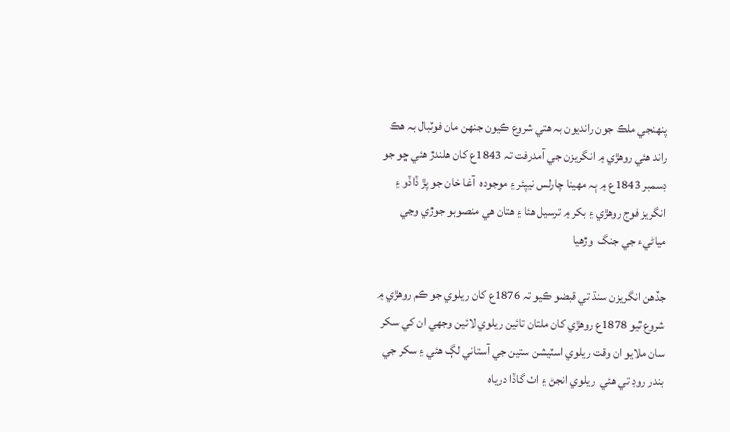پنهنجي ملڪ جون رانديون بہ ھتي شروع ڪيون جنهن مان فوٽبال بہ ھڪ راند ھئي روھڙي ۾ انگريزن جي آمدرفت تہ 1843ع کان ھلندڙ ھئي ڇو جو ڊسمبر 1843ع ۾ ٻہ مھينا چارلس نيپئر ۽ موجوده  آغا خان جو پڙ ڏاڏو ۽ انگريز فوج روھڙي ۽ بکر ۾ ترسيل ھئا ۽ ھتان ھي منصوبو جوڙي وڃي مياڻيء جي جنگ  وڙھيا

جڏھن انگريزن سنڌ تي قبضو ڪيو تہ 1876ع کان ريلوي جو ڪم روھڙي ۾ شروع ٿيو 1878ع روھڙي کان ملتان تائين ريلوي لائين وجهي ان کي سکر سان ملايو ان وقت ريلوي اسٽيشن ستين جي آستاني لڳ ھئي ۽ سکر جي بندر روڊ تي ھئي  ريلوي انجڻ ۽ اٺ گاڏا درياه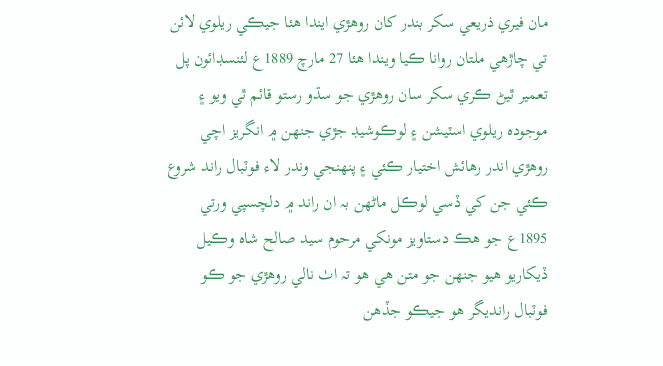مان فيري ذريعي سکر بندر کان روھڙي ايندا ھئا جيڪي ريلوي لائن تي چاڙھي ملتان روانا ڪيا ويندا ھئا 27 مارچ 1889ع لئنسڊائون پل تعمير ٿيڻ ڪري سکر سان روھڙي جو سڌو رستو قائم ٿي ويو ۽ موجوده ريلوي اسٽيشن ۽ لوڪوشيڊ جڙي جنهن ۾ انگريز اچي روھڙي اندر رھائش اختيار ڪئي ۽ پنهنجي وندر لاء فوٽبال راند شروع ڪئي جن کي ڏسي لوڪل ماڻھن بہ ان راند ۾ دلچسپي ورتي  1895ع جو ھڪ دستاويز مونکي مرحوم سيد صالح شاه وڪيل ڏيکاريو ھيو جنهن جو متن ھي ھو تہ اٺ نالي روھڙي جو ڪو فوٽبال رانديگر ھو جيڪو جڏھن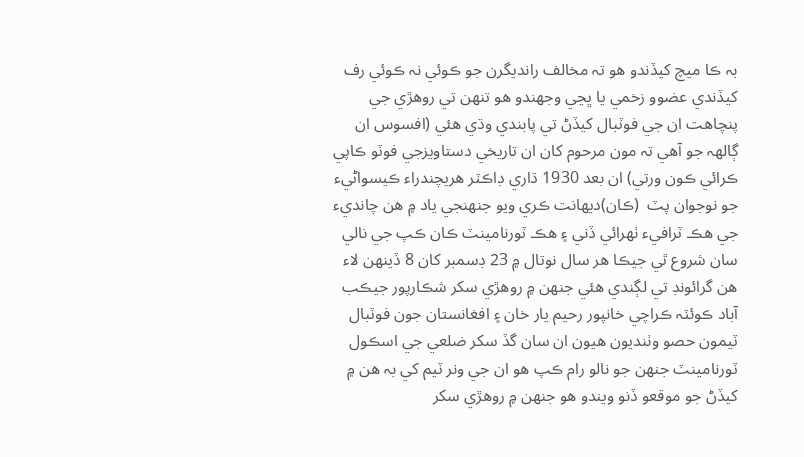بہ ڪا ميچ کيڏندو ھو تہ مخالف رانديگرن جو ڪوئي نہ ڪوئي رف  کيڏندي عضوو زخمي يا ڀڃي وجهندو ھو تنهن تي روھڙي جي پنچاھت ان جي فوٽبال کيڏڻ تي پابندي وڌي ھئي (افسوس ان ڳالهہ جو آھي تہ مون مرحوم کان ان تاريخي دستاويزجي فوٽو ڪاپي ڪرائي ڪون ورتي) ان بعد 1930 ڌاري ڊاڪٽر ھريچندراء ڪيسواڻيء جو نوجوان پٽ  (ڪان)ديهانت ڪري ويو جنهنجي ياد ۾ ھن چانديء جي ھڪ ٽرافيء ٺھرائي ڏني ۽ ھڪ ٽورنامينٽ ڪان ڪپ جي نالي سان شروع ٿي جيڪا ھر سال نوتال ۾ 23 ڊسمبر کان 8 ڏينهن لاء  ھن گرائونڊ تي لڳندي ھئي جنهن ۾ روھڙي سکر شڪارپور جيڪب آباد ڪوئٽہ ڪراچي خانپور رحيم يار خان ۽ افغانستان جون فوٽبال ٽيمون حصو وٺنديون ھيون ان سان گڏ سکر ضلعي جي اسڪول ٽورنامينٽ جنهن جو نالو رام ڪپ ھو ان جي ونر ٽيم کي بہ ھن ۾ کيڏڻ جو موقعو ڏنو ويندو ھو جنهن ۾ روھڙي سکر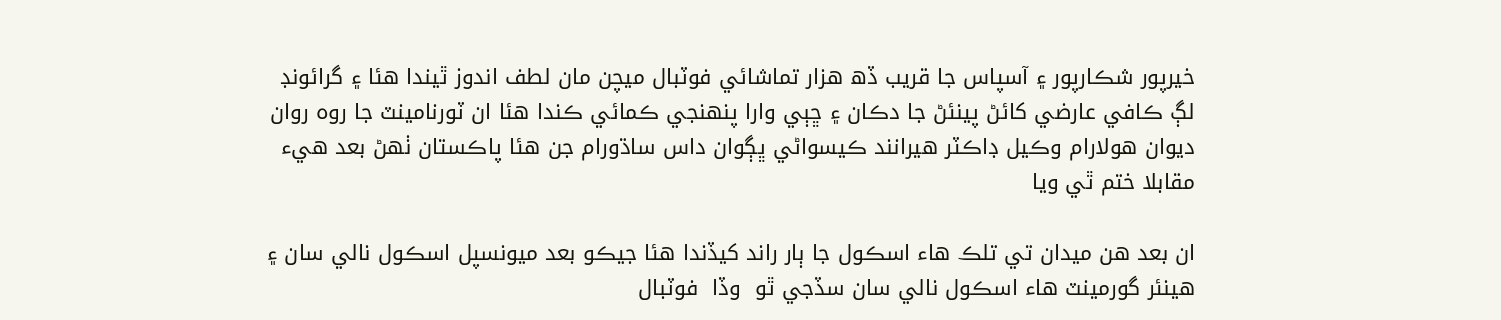خيرپور شڪارپور ۽ آسپاس جا قريب ڏھ ھزار تماشائي فوٽبال ميچن مان لطف اندوز ٿيندا ھئا ۽ گرائونڊ لڳ ڪافي عارضي کائڻ پينئڻ جا دڪان ۽ ڇٻي وارا پنهنجي ڪمائي ڪندا ھئا ان ٽورنامينٽ جا روه روان ديوان ھولارام وڪيل ڊاڪٽر ھيرانند ڪيسواڻي ڀڳوان داس ساڌورام جن ھئا پاڪستان ٺھڻ بعد ھيء مقابلا ختم ٿي ويا

ان بعد ھن ميدان تي تلڪ ھاء اسڪول جا ٻار راند کيڏندا ھئا جيڪو بعد ميونسپل اسڪول نالي سان ۽ ھينئر گورمينٽ ھاء اسڪول نالي سان سڏجي ٿو  وڏا  فوٽبال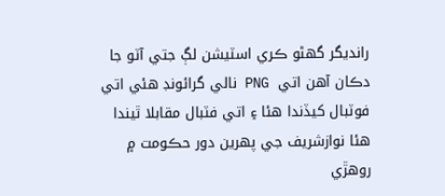رانديگر گهڻو ڪري اسٽيشن لڳ جتي آٽو جا  دڪان آھن اتي  PNG نالي گرائونڊ ھئي اتي فوٽبال کيڏندا ھئا ۽ اتي فٽبال مقابلا ٿيندا ھئا نوازشريف جي پهرين دور حڪومت ۾ روھڙي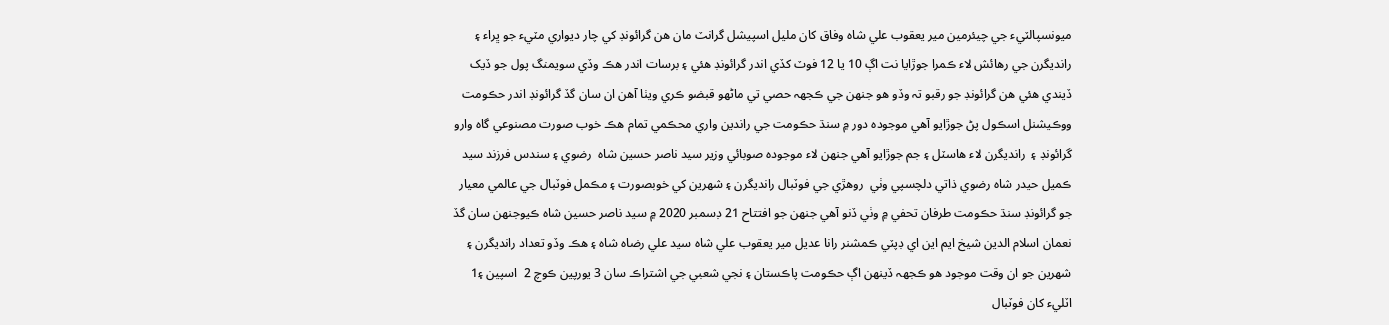ميونسپالٽيء جي چيئرمين مير يعقوب علي شاه وفاق کان مليل اسپيشل گرانٽ مان ھن گرائونڊ کي چار ديواري مٽيء جو ڀراء ۽ رانديگرن جي رھائش لاء ڪمرا جوڙايا نت اڳ 10 يا 12 فوٽ کڏي اندر گرائونڊ ھئي ۽ برسات اندر ھڪ وڏي سويمنگ پول جو ڏيک ڏيندي ھئي ھن گرائونڊ جو رقبو تہ وڏو ھو جنهن جي ڪجهہ حصي تي ماڻھو قبضو ڪري ويٺا آھن ان سان گڏ گرائونڊ اندر حڪومت ووڪيشنل اسڪول پڻ جوڙايو آھي موجوده دور ۾ سنڌ حڪومت جي راندين واري محڪمي تمام ھڪ خوب صورت مصنوعي گاه وارو گرائونڊ ۽  رانديگرن لاء ھاسٽل ۽ جم جوڙايو آھي جنهن لاء موجوده صوبائي وزير سيد ناصر حسين شاه  رضوي ۽ سندس فرزند سيد ڪميل حيدر شاه رضوي ذاتي دلچسپي وٺي  روھڙي جي فوٽبال رانديگرن ۽ شھرين کي خوبصورت ۽ مڪمل فوٽبال جي عالمي معيار جو گرائونڊ سنڌ حڪومت طرفان تحفي ۾ وٺي ڏنو آھي جنهن جو افتتاح 21 ڊسمبر 2020 ۾ سيد ناصر حسين شاه ڪيوجنهن سان گڏ نعمان اسلام الدين شيخ ايم اين اي ڊپٽي ڪمشنر رانا عديل مير يعقوب علي شاه سيد علي رضاه شاه ۽ ھڪ وڏو تعداد رانديگرن ۽ شھرين جو ان وقت موجود ھو ڪجهہ ڏينهن اڳ حڪومت پاڪستان ۽ نجي شعبي جي اشتراڪ سان 3 يورپين ڪوچ 2  اسپين ۽1 اٽليء کان فوٽبال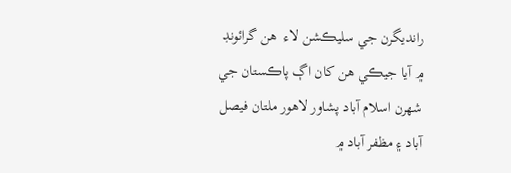رانديگرن جي سليڪشن لاء  ھن گرائونڊ ۾ آيا جيڪي ھن کان اڳ پاڪستان جي شھرن اسلام آباد پشاور لاھور ملتان فيصل آباد ۽ مظفر آباد ۾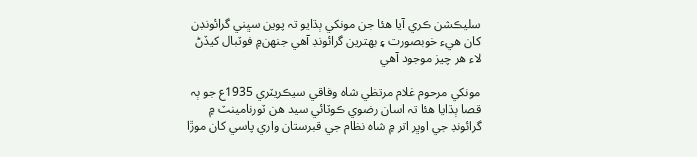سليڪشن ڪري آيا ھئا جن مونکي ٻڌايو تہ پوين سڀني گرائونڊن کان ھيء خوبصورت ۽ بهترين گرائونڊ آھي جنهن۾ فوٽبال کيڏڻ لاء ھر چيز موجود آھي

مونکي مرحوم غلام مرتظي شاه وفاقي سيڪريٽري 1935ع جو ٻہ قصا ٻڌايا ھئا تہ اسان رضوي ڪوٽائي سيد ھن ٽورنامينٽ ۾ گرائونڊ جي اوڀر اتر ۾ شاه نظام جي قبرستان واري پاسي کان موڙا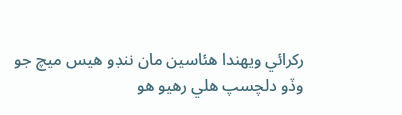رکرائي ويهندا ھئاسين مان ننڊو ھيس ميچ جو وڏو دلچسپ ھلي رھيو ھو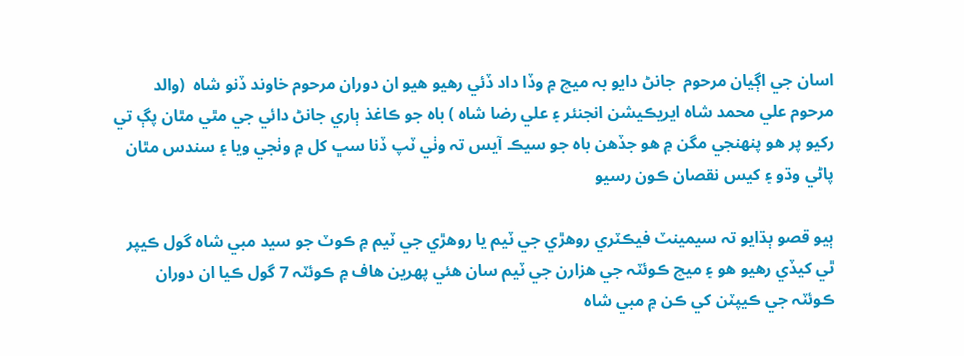اسان جي اڳيان مرحوم  جانڻ دايو بہ ميچ ۾ وڏا داد ڏئي رھيو ھيو ان دوران مرحوم خاوند ڏنو شاه  (والد مرحوم علي محمد شاه ايريڪيشن انجنئر ۽ علي رضا شاه ) باه جو ڪاغذ ٻاري جانڻ دائي جي مٿي مٿان پڳ تي رکيو پر ھو پنهنجي مگن ۾ ھو جڏھن باه جو سيڪ آيس تہ وٺي ٽپ ڏنا سڀ کل ۾ وٺجي ويا ۽ سندس مٿان پاڻي وڌو ۽ کيس نقصان ڪون رسيو

ٻيو قصو ٻڌايو تہ سيمينٽ فيڪٽري روھڙي جي ٽيم يا روھڙي جي ٽيم ۾ ڪوٽ جو سيد مبي شاه گول ڪيپر ٿي کيڏي رھيو ھو ۽ ميچ ڪوئٽہ جي ھزارن جي ٽيم سان ھئي پهرين ھاف ۾ ڪوئٽہ 7 گول ڪيا ان دوران ڪوئٽہ جي ڪيپٽن کي ڪن ۾ مبي شاه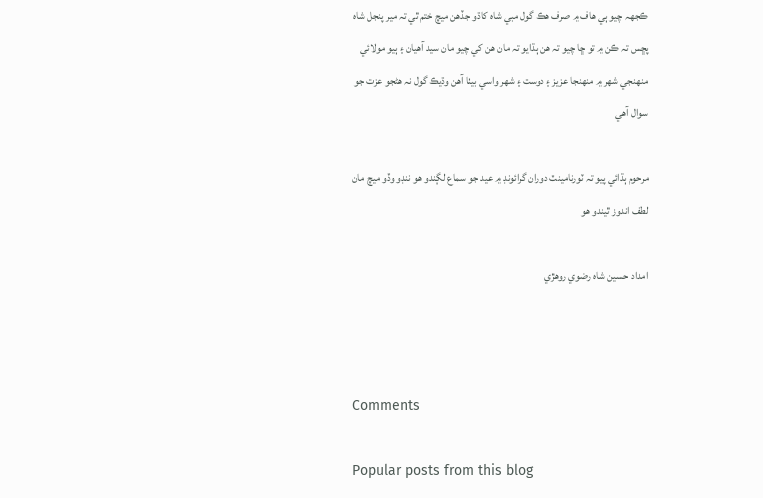ڪجهہ چيو ٻي ھاف ۾ صرف ھڪ گول مبي شاه کاڌو جڏھن ميچ ختم ٿي تہ مير پنجل شاه پڇس تہ ڪن ۾ تو ڇا چيو تہ ھن ٻڌايو تہ مان ھن کي چيو مان سيد آھيان ۽ ٻيو مولائي منهنجي شھر ۾ منهنجا عزيز ۽ دوست ۽ شھر واسي بيٺا آھن وڌيڪ گول نہ ھڻجو عزت جو سوال آھي

مرحوم ٻڌائي پيو تہ ٽورنامينٽ دوران گرائونڊ ۾ عيد جو سماع لڳندو ھو ننڊو وڏو ميچ مان لطف اندوز ٿيندو ھو

امداد حسين شاه رضوي روھڙي



Comments

Popular posts from this blog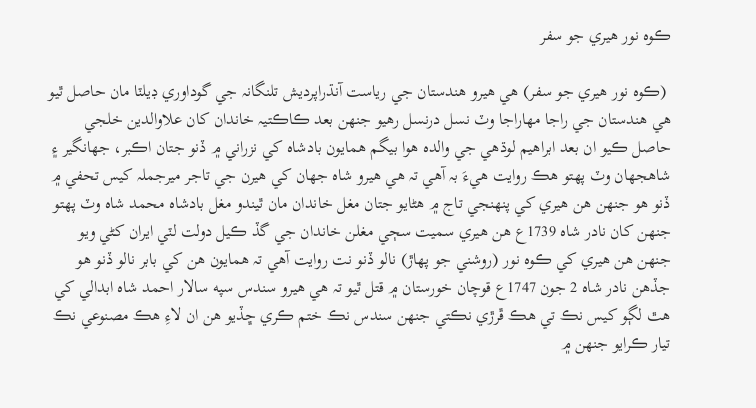ڪوه نور ھيري جو سفر

 (ڪوه نور ھيري جو سفر) ھي ھيرو ھندستان جي رياست آنڌراپرديش تلنگانہ جي گوداوري ڊيلٽا مان حاصل ٿيو  ھي ھندستان جي راجا مهاراجا وٽ نسل درنسل رھيو جنهن بعد ڪاڪتيہ خاندان کان علاوالدين خلجي حاصل ڪيو ان بعد ابراھيم لوڌھي جي والده ھوا بيگم ھمايون بادشاه کي نزراني ۾ ڏنو جتان اڪبر، جهانگير ۽ شاهجهان وٽ پهتو ھڪ روايت ھيءَ بہ آھي تہ ھي ھيرو شاه جهان کي ھيرن جي تاجر ميرجملہ کيس تحفي ۾ ڏنو ھو جنهن ھن ھيري کي پنهنجي تاج ۾ ھڻايو جتان مغل خاندان مان ٿيندو مغل بادشاه محمد شاه وٽ پهتو جنهن کان نادر شاه 1739ع ھن ھيري سميت سڄي مغلن خاندان جي گڏ ڪيل دولت لٽي ايران کڻي ويو جنهن ھن ھيري کي ڪوه نور (روشني جو پهاڙ) نالو ڏنو نت روايت آھي تہ ھمايون ھن کي بابر نالو ڏنو ھو جڏھن نادر شاه 2 جون 1747ع قوچان خورستان ۾ قتل ٿيو تہ ھي ھيرو سندس سپه سالار احمد شاه ابدالي کي ھٿ لڳو کيس نڪ تي ھڪ ڦرڙي نڪتي جنهن سندس نڪ ختم ڪري ڇڏيو ھن ان لاءِ ھڪ مصنوعي نڪ تيار ڪرايو جنهن ۾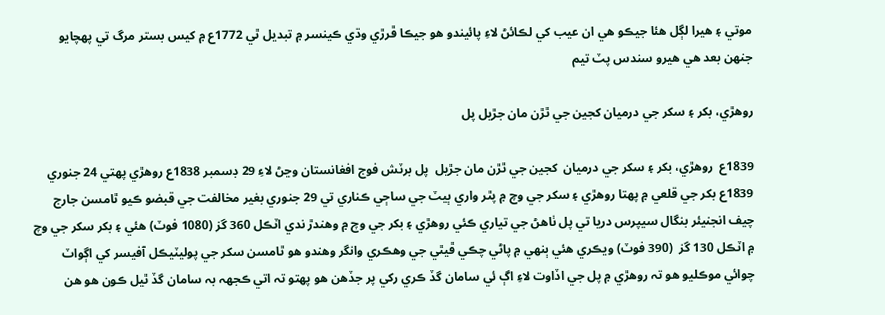موتي ۽ ھيرا لڳل ھئا جيڪو ھي ان عيب کي لڪائڻ لاءِ پائيندو ھو جيڪا ڦرڙي وڌي ڪينسر ۾ تبديل ٿي 1772ع ۾ کيس بستر مرگ تي پهچايو جنهن بعد ھي ھيرو سندس پٽ تيم

روھڙي، بکر ۽ سکر جي درميان کجين جي ٿڙن مان جڙيل پل

1839ع  روھڙي، بکر ۽ سکر جي درميان  کجين جي ٿڙن مان جڙيل  پل برٽش فوج افغانستان وڃڻ لاءِ 29 ڊسمبر 1838ع روھڙي پهتي 24 جنوري 1839ع بکر جي قلعي ۾ پهتا روھڙي ۽ سکر جي وچ ۾ پٿر واري ٻيٽ جي ساڄي ڪناري تي 29 جنوري بغير مخالفت جي قبضو ڪيو ٿامسن جارج چيف انجنيئر بنگال سيپرس دريا تي پل ٺاھڻ جي تياري ڪئي روھڙي ۽ بکر جي وچ ۾ وھندڙ ندي اٽڪل 360 گز (1080 فوٽ) ھئي ۽ بکر سکر جي وچ ۾ اٽڪل 130 گز  (390 فوٽ) ويڪري ھئي ٻنهي ۾ پاڻي چڪي ڦيٿي جي وھڪري وانگر وھندو ھو ٿامسن سکر جي پوليٽيڪل آفيسر کي اڳواٽ چوائي موڪليو ھو تہ روھڙي ۾ پل جي اڏاوت لاءِ اڳ ئي سامان گڏ ڪري رکي پر جڏھن ھو پهتو تہ اتي ڪجهہ بہ سامان گڏ ٿيل ڪون ھو ھن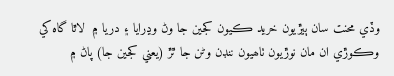وڏي محنت سان ٻيڙيون خريد ڪيون کجين جا وڻ وڍرايا ۽ دريا ۾  لاٿا گاه کي وڪوڙي ان مان نوڙيون ٺاھيون ننڊن وڻن جا ٿڙ (يعني کجين جا) پاڻ ۾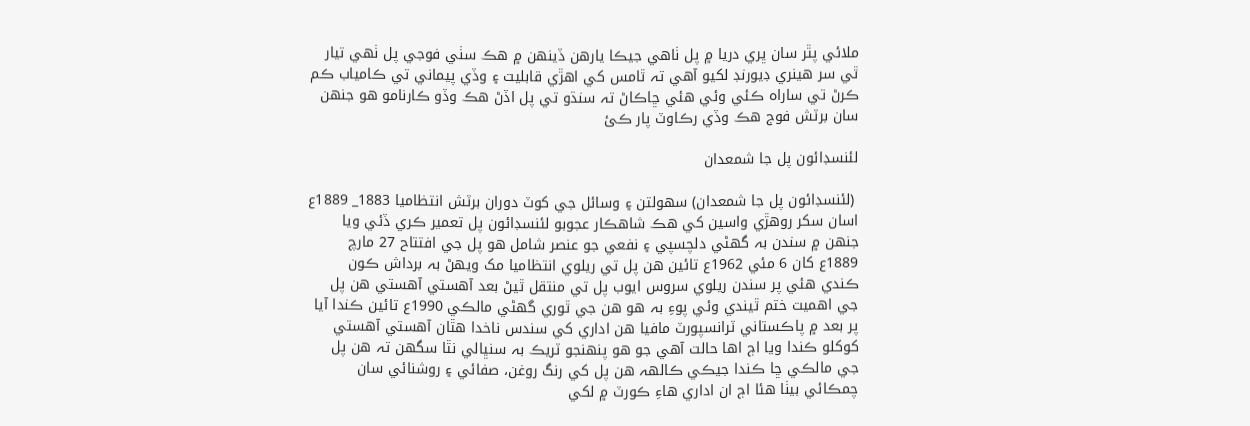ملائي پٿر سان ڀري دريا ۾ پل ٺاھي جيڪا يارھن ڏينهن ۾ ھڪ سٺي فوجي پل ٺھي تيار ٿي سر ھينري ڊيورنڊ لکيو آھي تہ ٿامس کي اھڙي قابليت ۽ وڏي پيماني تي ڪامياب ڪم ڪرڻ تي ساراه ڪئي وئي ھئي ڇاڪاڻ تہ سنڌو تي پل اڏڻ ھڪ وڏو ڪارنامو ھو جنهن سان برٽش فوج ھڪ وڏي رڪاوٽ پار ڪئ

لئنسڊائون پل جا شمعدان

 (لئنسڊائون پل جا شمعدان) سهولتن ۽ وسائل جي کوٽ دوران برٽش انتظاميا 1883_ 1889ع اسان سکر روھڙي واسين کي ھڪ شاھڪار عجوبو لئنسڊائون پل تعمير ڪري ڏئي ويا جنهن ۾ سندن بہ گهڻي دلچسپي ۽ نفعي جو عنصر شامل ھو پل جي افتتاح 27 مارچ 1889ع کان 6 مئي 1962ع تائين ھن پل تي ريلوي انتظاميا مک ويھڻ بہ برداش ڪون ڪندي ھئي پر سندن ريلوي سروس ايوب پل تي منتقل ٿيڻ بعد آھستي آھستي ھن پل جي اھميت ختم ٿيندي وئي پوءِ بہ ھو ھن جي ٿوري گهڻي مالڪي 1990ع تائين ڪندا آيا پر بعد ۾ پاڪستاني ٽرانسپورٽ مافيا ھن اداري کي سندس ناخدا ھٿان آھستي آھستي کوکلو ڪندا ويا اڄ اھا حالت آھي جو ھو پنهنجو ٽريڪ بہ سنڀالي نٿا سگهن تہ ھن پل جي مالڪي ڇا ڪندا جيڪي ڪالهہ ھن پل کي رنگ روغن، صفائي ۽ روشنائي سان چمڪائي بيٺا ھئا اڄ ان اداري ھاءِ ڪورٽ ۾ لکي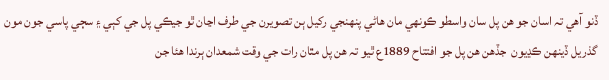ڏنو آھي تہ اسان جو ھن پل سان واسطو ڪونهي مان ھاڻي پنهنجي رکيل ٻن تصويرن جي طرف اڃان ٿو جيڪي پل جي کٻي ۽ سڄي پاسي جون مون گذريل ڏينهن ڪڍيون  جڏھن ھن پل جو افتتاح 1889ع ٿيو تہ ھن پل مٿان رات جي وقت شمعدان ٻرندا ھئا جن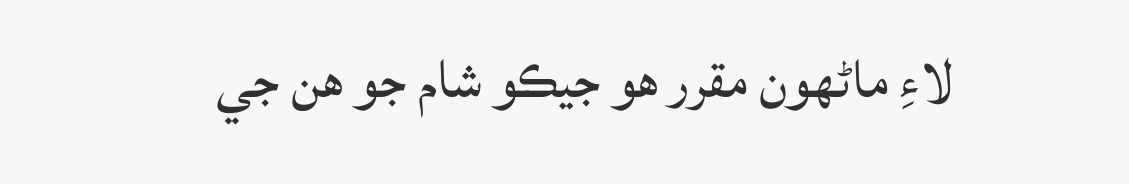لاءِ ماڻهون مقرر ھو جيڪو شام جو ھن جي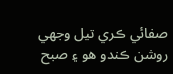صفائي ڪري تيل وجهي روشن ڪندو ھو ۽ صبح